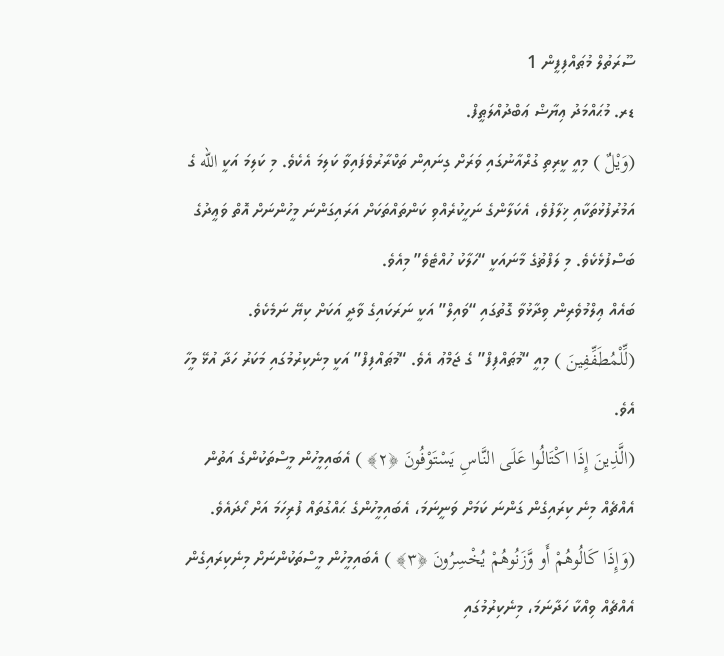ސޫރަތުލް މުޠައްފިފީން 1
ޑރ. މުޙައްމަދު ޢިޔާޟް ޢަބްދުއްލަޠީފް.
(وَيْلٌ ) މިއީ ކީރިތި ގުރްއާނުގައި ވަރަށް ގިނައިން ތަކްރާރުވެފައިވާ ކަލިމަ އެކެވެ. މި ކަލިމަ އަކީ الله ގެ އަމުރުފުޅުތަކާއި ޚިލާފުވެ، އެކަލާންގެ ނަހީކުރެއްވި ކަންތައްތަކަށް އަރައިގަންނަ މީހުންނަށް އޮތް ވަޢީދުގެ ބަސްފުޅެކެވެ. މި ލަފްޡުގެ މާނައަކީ “ހަލާކު ހުއްޓެވެ” މިއެވެ.
ބައެއް ޢިލްމުވެރިން ވިދާޅުވާ ގޮތުގައި “ވައިލް” އަކީ ނަރަކައިގެ ވާދީ އަކަށް ކިޔޭ ނަމެކެވެ.
(لِّلْمُطَفِّفِينَ ) މިއީ “މުޠައްފިފް” ގެ ޖަމްޢު އެވެ. “މުޠައްފިފް” އަކީ މިނެކިރުމުގައި މަކަރު ހަދާ އުޅޭ މީހާ އެވެ.
(الَّذِينَ إِذَا اكْتَالُوا عَلَى النَّاسِ يَسْتَوْفُونَ ﴿٢﴾ ) އެބައިމީހުން މީސްތަކުންގެ އަތުން އެއްޗެއް މިނެ ކިރައިގެން ގަންނަ ކަމަށް ވަނީނަމަ، އެބައިމީހުންގެ ޙައްގުތައް ފުރިހަމަ އަށް ހޯދައެވެ.
(وَإِذَا كَالُوهُمْ أَو وَّزَنُوهُمْ يُخْسِرُونَ ﴿٣﴾ ) އެބައިމީހުން މީސްތަކުންނަށް މިނެކިރައިގެން އެއްޗެއް ވިއްކާ ހަދާނަމަ، މިނެކިރުމުގައި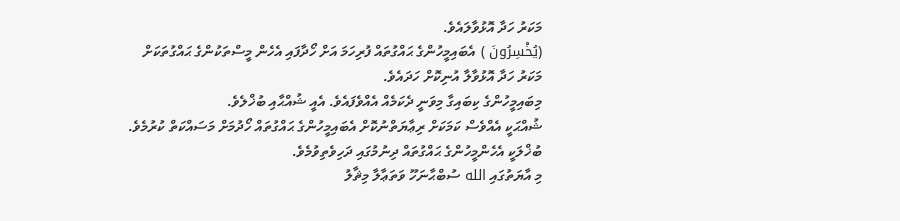މަކަރު ހަދާ އޮޅުވާލައެވެ.
(يُخْسِرُونَ ) އެބައިމީހުންގެ ޙައްގުތައް ފުރިހަމަ އަށް ހޯދާފައި އެހެން މީސްތަކުންގެ ޙައްގުތަކަށް މަކަރު ހަދާ އޮޅުވާލާ އުނިކޮށް ހަދައެވެ.
މިބައިމީހުންގެ ކިބައިގާ މިވަނީ ދެކަމެއް އެއްވެފައެވެ. އެއީ ޝުއްޙާއި ބުޚްލެވެ.
ޝުއްޙަކީ އެއްވެސް ކަމަކަށް ރިޢާޔަތްނުކޮށް އެބައިމީހުންގެ ޙައްގުތައް ހޯދުމަށް މަސައްކަތް ކުރުމެވެ.
ބުޚްލަކީ އެހެންމީހުންގެ ޙައްގުތައް ދިނުމުގައި ދަހިވެތިވުމެވެ.
މި އާޔަތުގައި الله ސުބްޙާނަހޫ ވަތަޢާލާ މިޘާލު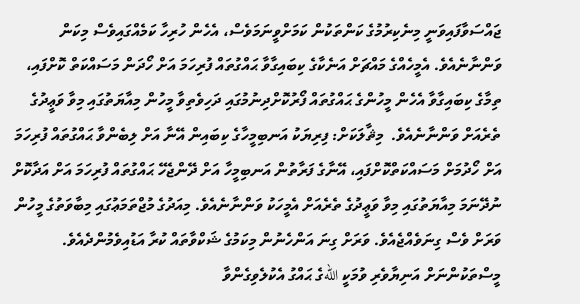ޖައްސަވާފައިވަނީ މިނެކިރުމުގެ ކަންތަކުން ކަމަށްވީނަމަވެސް، އެހެން ހުރިހާ ކަމެއްގައިވެސް މިކަން ވަންނާނެއެވެ. އެމީހެއްގެ މައްޗަށް އަނެކާގެ ކިބައިގާވާ ޙައްގުތައް ފުރިހަމަ އަށް ހޯދަން މަސައްކަތް ކޮށްފައި، ތިމާގެ ކިބައިގާވާ އެހެން މީހުންގެ ޙައްގުތައް ފޯރުކޮށްދިނުމުގައި ދަހިވެތިވާ މީހުން މިއާޔަތުގައި މިވާ ވަޢީދުގެ ތެރެއަށް ވަންނާނެއެވެ.  މިޘާލަކަށް: ފިރިޔަކު އަނބިމީހާގެ ކިބައިން އޭނާ އަށް ލިބެންވާ ޙައްގުތައް ފުރިހަމަ އަށް ހޯދުމަށް މަސައްކަތްކޮށްފައި، އޭނާގެ ފަރާތުން އަނބިމީހާ އަށް ދޭންޖެހޭ ޙައްގުތައް ފުރިހަމަ އަށް އަދާކޮށް ނުދޭނަމަ މިއާޔަތުގައި މިވާ ވަޢީދުގެ ތެރެއަށް އެމީހަކު ވަންނާނެއެވެ. މިއަދުގެ މުޖްތަމަޢުގައި މިބާވަތުގެ މީހުން ވަރަށް ވެސް ގިނަވެއްޖެއެވެ. ވަރަށް ގިނަ އަންހެނުން މިކަމުގެ ޝަކްވާތައް ކުރާ އަޑުއިވެމުންދެއެވެ.
މީސްތަކުންނަށް އަނިޔާވެރި ވުމަކީ اللهގެ ޙައްގު އެކުލެވިގެންވާ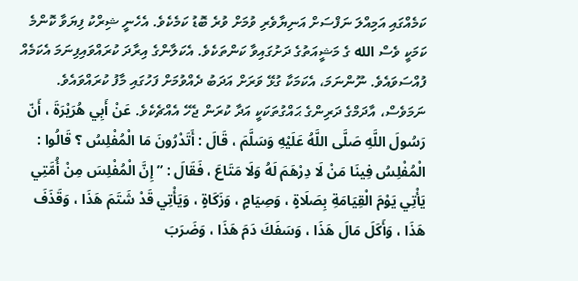ކަމެއްގައި އަމިއްލަ ނަފްސަށް އަނިޔާވެރި ވުމަށް ވުރެ ބޮޑު ކަމެކެވެ. އެހެނީ ޝިރްކު ފިޔަވާ ކޮންމެ ކަމަކީ ވެސް الله ގެ މަޝީއަތުގެ ދަށުގައިވާ ކަންތަކެވެ. އެކަލާންގެ އިރާދަ ކުރައްވައިފިނަމަ އެކަމެއް ފުއްސަވައެވެ. ނޫންނަމަ، އެކަމަކާ ގުޅޭ ވަރަށް އަދަބު ދެއްވުމަށް ފަހުގައި މާފު ކުރައްވައެވެ. ނަމަވެސް، އާދަމްގެ ދަރިންގެ ޙައްގުތަކަކީ އަދާ ކުރަން ޖެހޭ އެއްޗެކެވެ. عَنْ أَبِي هُرَيْرَةَ ، أَنّ رَسُولَ اللَّهِ صَلَّى اللَّهُ عَلَيْهِ وَسَلَّمَ ، قَالَ : أَتَدْرُونَ مَا الْمُفْلِسُ ؟ قَالُوا : الْمُفْلِسُ فِينَا مَنْ لَا دِرْهَمَ لَهُ وَلَا مَتَاعَ ، فَقَالَ : ” إِنَّ الْمُفْلِسَ مِنْ أُمَّتِي يَأْتِي يَوْمَ الْقِيَامَةِ بِصَلَاةٍ ، وَصِيَامٍ ، وَزَكَاةٍ ، وَيَأْتِي قَدْ شَتَمَ هَذَا ، وَقَذَفَ هَذَا ، وَأَكَلَ مَالَ هَذَا ، وَسَفَكَ دَمَ هَذَا ، وَضَرَبَ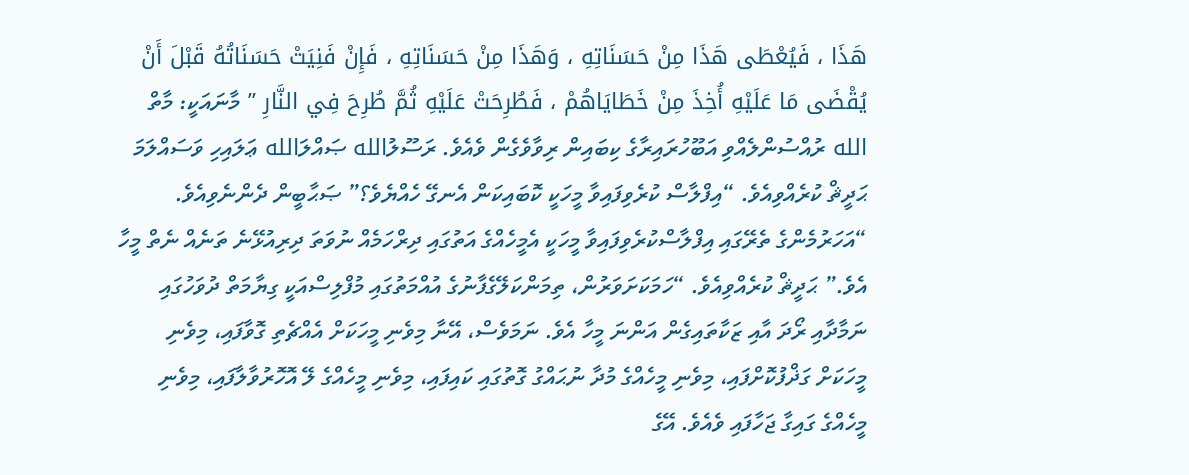هَذَا ، فَيُعْطَى هَذَا مِنْ حَسَنَاتِهِ ، وَهَذَا مِنْ حَسَنَاتِهِ ، فَإِنْ فَنِيَتْ حَسَنَاتُهُ قَبْلَ أَنْ يُقْضَى مَا عَلَيْهِ أُخِذَ مِنْ خَطَايَاهُمْ ، فَطُرِحَتْ عَلَيْهِ ثُمَّ طُرِحَ فِي النَّارِ ” މާނައަކީ: މާތް الله ރުއްސުންލެއްވި އަބޫހުރައިރާގެ ކިބައިން ރިވާވެގެން ވެއެވެ. ރަސޫލުالله ޞައްލަالله ޢަލައިހި ވަސައްލަމަ ޙަދީޘް ކުރެއްވިއެވެ. “އިފްލާސް ކުރެވިފައިވާ މީހަކީ ކޮބައިކަން އެނގޭ ހެއްޔެވެ؟” ޞަޙާބީން ދެންނެވިއެވެ. “އަހަރުމެންގެ ތެރޭގައި އިފްލާސްކުރެވިފައިވާ މީހަކީ އެމީހެއްގެ އަތުގައި ދިރްހަމެއް ނުވަތަ ދިރިއުޅޭނެ ތަނެއް ނެތް މީހާ އެވެ.” ޙަދީޘް ކުރެއްވިއެވެ. “ހަމަކަށަވަރުން، ތިމަންކަލޭގެފާނުގެ އުއްމަތުގައި މުފްލިސްއަކީ ގިޔާމަތް ދުވަހުގައި ނަމާދާއި ރޯދަ އާއި ޒަކާތައިގެން އަންނަ މީހާ އެވެ. ނަމަވެސް، އޭނާ މިވެނި މީހަކަށް އެއްޗެތި ގޮވާފައި، މިވެނި މީހަކަށް ގަޛްފުކޮށްފައި، މިވެނި މީހެއްގެ މުދާ ނުޙައްގު ގޮތުގައި ކައިފައި، މިވެނި މީހެއްގެ ލޭ އޮހޮރުވާލާފައި، މިވެނި މީހެއްގެ ގައިގާ ޖަހާފައި ވެއެވެ. އޭގެ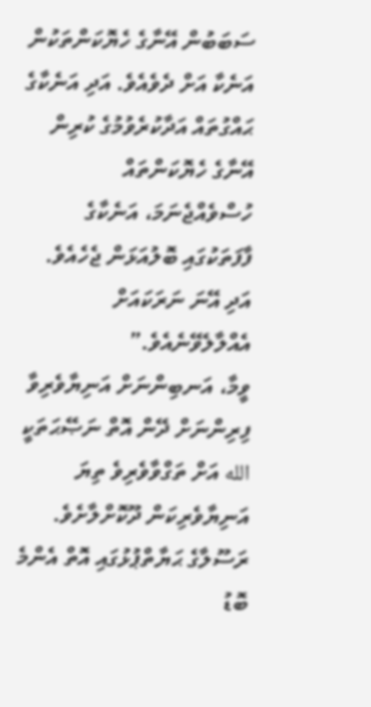ސަބަބުން އޭނާގެ ހެޔޮކަންތަކުން އަނެކާ އަށް ދެވެއެވެ. އަދި އަނެކާގެ ޙައްގުތައް އަދާކުރެވުމުގެ ކުރިން އޭނާގެ ހެޔޮކަންތައް ހުސްވެއްޖެނަމަ، އަނެކާގެ ފާފަތަކުގައި ބޮލުއަޅަން ޖެހެއެވެ. އަދި އޭނަ ނަރަކައަށް އެއްލާލެވޭނެއެވެ.”
ވީމާ، އަނބިންނަށް އަނިޔާވެރިވާ ފިރިންނަށް ދޭން އޮތް ނަޞޭޙަތަކީ الله އަށް ތަގްވާވެރިވެ ތިޔަ އަނިޔާވެރިކަން ދޫކޮށްލާށެވެ. ރަސޫލާގެ ޙަޔާތްޕުޅުގައި އޮތް އެންމެ ބޮޑު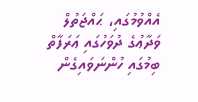އެއްވުމުގައި، ޙައްޖަތުލް ވަދާޢުގެ ދުވަހުގައި ޢަރަފާތް ބިމުގައި ހުންނަވައިގެން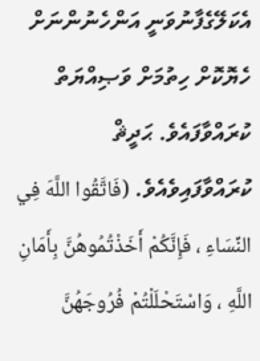އެކަލޭގެފާނުވަނީ އަންހެނުންނަށް ހެޔޮކޮށް ހިތުމަށް ވަޞިއްޔަތް ކުރައްވާފައެވެ. ޙަދީޘް ކުރައްވާފައިވެއެވެ. (فَاتَّقُوا اللَّهَ فِي النِّسَاءِ ، فَإِنَّكُمْ أَخَذْتُمُوهُنَّ بِأَمَانِ اللَّهِ ، وَاسْتَحْلَلْتُمْ فُرُوجَهُنَّ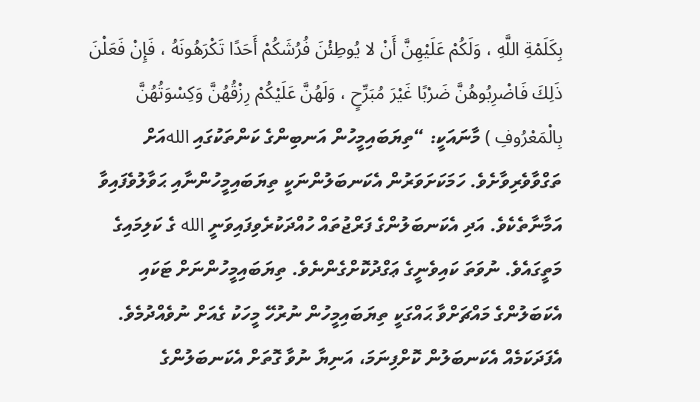بِكَلَمْةِ اللَّهِ ، وَلَكُمْ عَلَيْهِنَّ أَنْ لا يُوطِئْنَ فُرُشَكُمْ أَحَدًا تَكْرَهُونَهُ ، فَإِنْ فَعَلْنَ ذَلِكَ فَاضْرِبُوهُنَّ ضَرْبًا غَيْرَ مُبَرِّحٍ ، وَلَهُنَّ عَلَيْكُمْ رِزْقُهُنَّ وَكِسْوَتُهُنَّ بِالْمَعْرُوفِ ) މާނައަކީ: “ތިޔަބައިމީހުން އަނބިންގެ ކަންތަކުގައި اللهއަށް ތަގްވާވެރިވާށެވެ. ހަމަކަށަވަރުން އެކަނބަލުންނަކީ ތިޔަބައިމީހުންނާއި ޙަވާލުވެފައިވާ އަމާނާތެކެވެ. އަދި އެކަނބަލުންގެ ފަރްޖުތައް ހުއްދަކުރެވިފައިވަނީ الله ގެ ކަލިމައިގެ މަތީގައެވެ. ނުވަތަ ކައިވެނީގެ ޢަގްދުކޮށްގެންނެވެ. ތިޔަބައިމީހުންނަށް ޓަކައި އެކަބަލުންގެ މައްޗަށްވާ ޙައްގަކީ ތިޔަބައިމީހުން ނުރުހޭ މީހަކު ގެއަށް ނުވެއްދުމެވެ. އެފަދަކަމެއް އެކަނބަލުން ކޮށްފިނަމަ، އަނިޔާ ނުވާ ގޮތަށް އެކަނބަލުންގެ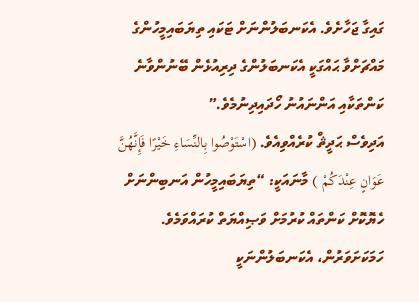ގައިގާ ޖަހާށެވެ. އެކަނބަލުންނަށް ޓަކައި ތިޔަބައިމީހުންގެ މައްޗަށްވާ ޙައްގަކީ އެކަނބަލުންގެ ދިރިއުޅެން ބޭނުންވާނެ ކަންތަކާއި އަންނައުނު ހޯދައިދިނުމެވެ.”
އަދިވެސް ޙަދީޘް ކުރެއްވިއެވެ. (اسْتَوْصُوا بِالنِّسَاءِ خَيْرًا فَإِنَّهُنَّ عَوَانٍ عِنْدَكُمْ ) މާނައަކީ: “ތިޔަބައިމީހުން އަނބިންނަށް ހެޔޮކޮށް ކަންތައް ކުރުމަށް ވަޞިއްޔަތް ކުރައްވަމެވެ. ހަމަކަށަވަރުން، އެކަނބަލުންނަކީ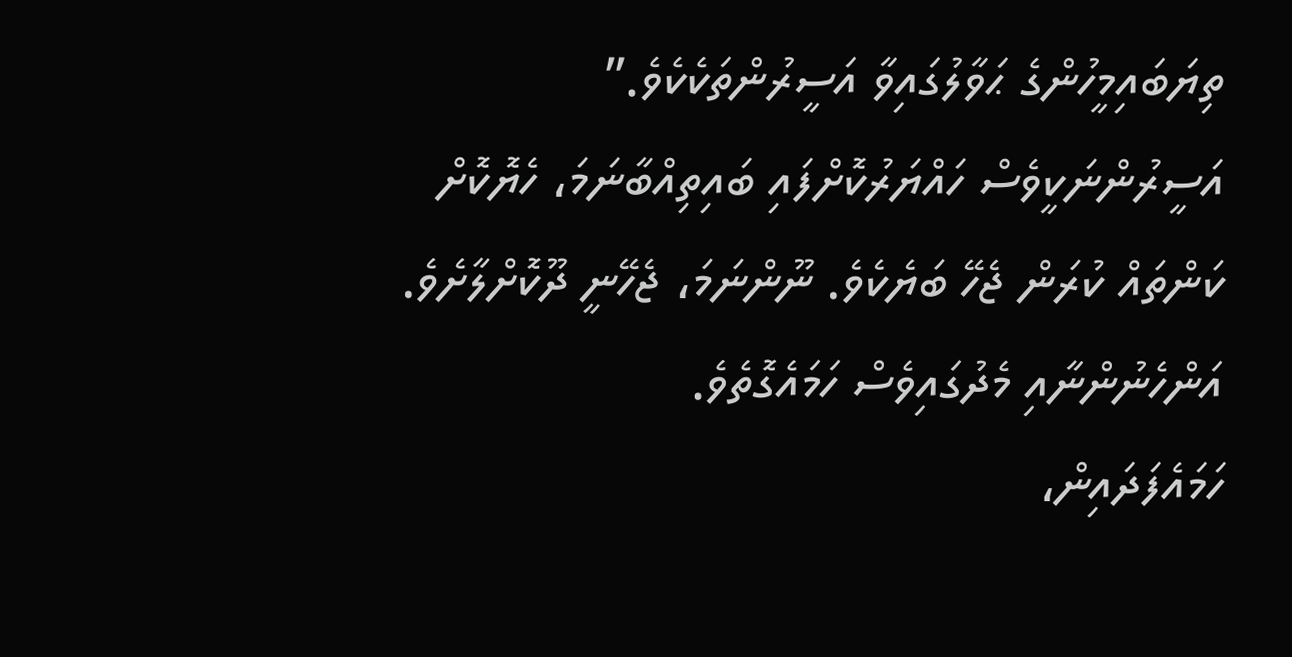ތިޔަބައިމީހުންގެ ޙަވާލުގައިވާ އަސީރުންތަކެކެވެ.” އަސީރުންނަކީވެސް ހައްޔަރުކޮށްފައި ބައިތިއްބާނަމަ، ހެޔޮކޮށް ކަންތައް ކުރަން ޖެހޭ ބަޔެކެވެ. ނޫންނަމަ، ޖެހޭނީ ދޫކޮށްލާށެވެ. އަންހެނުންނާއި މެދުގައިވެސް ހަމައެގޮތެވެ.
ހަމައެފަދައިން،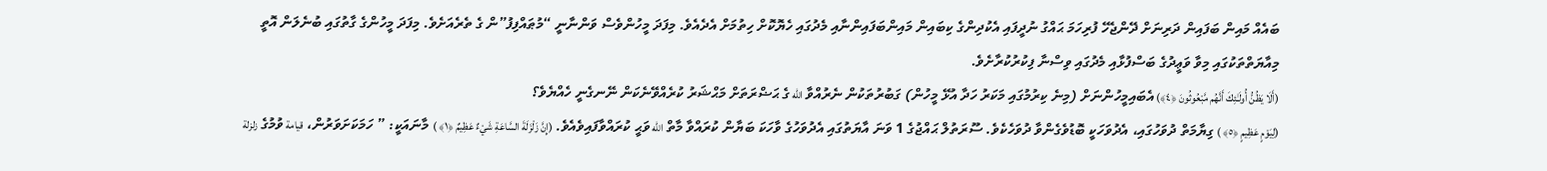ބައެއް މައިން ބަފައިން ދަރިނަށް ދޭންޖެހޭ ފުރިހަމަ ޙައްގު ނުދީފައި އެކުދިންގެ ކިބައިން މައިންބަފައިންނާއި މެދުގައި ހެޔޮކޮށް ހިތުމަށް އެދެއެވެ. މިފަދަ މީހުންވެސް ވަންނާނީ “މުޠައްފިފު”ން ގެ ތެރެއަށެވެ. މިފަދަ މީހުންގެ ގާތުގައި ބުނެލަން އޮތީ މިއާޔަތްތަކުގައި މިވާ ވަޢީދުގެ ބަސްފުޅާއި މެދުގައި ވިސްނާ ފިކުރުކުރާށެވެ.
(أَلَا يَظُنُّ أُولَـٰئِكَ أَنَّهُم مَّبْعُوثُونَ ﴿٤﴾) އެބައިމީހުންނަށް (މިނެ ކިރުމުގައި މަކަރު ހަދާ އުޅޭ މީހުން) ގަބުރުތަކުން ނެރުއްވާ الله ގެ ޙަޟްރަތަށް މަޙްޝަރު ކުރެއްވޭނެކަން ނޭނގެނީ ހެއްޔެވެ؟
(لِيَوْمٍ عَظِيمٍ ﴿٥﴾ ) ގިޔާމަތް ދުވަހުގައި، އެދުވަހަކީ ބޮޑުވެގެންވާ ދުވަހެކެވެ. ސޫރަތުލް ޙައްޖުގެ 1 ވަނަ އާޔަތުގައި އެދުވަހުގެ ވާހަކަ ބަޔާން ކުރައްވާ މާތް الله ވަޙީ ކުރައްވާފައިވެއެވެ. (إِنَّ زَلْزَلَةَ السَّاعَةِ شَيْءٌ عَظِيمٌ ﴿١﴾ )  މާނައަކީ: ” ހަމަކަށަވަރުން، قيامة ވުމުގެ زلزلة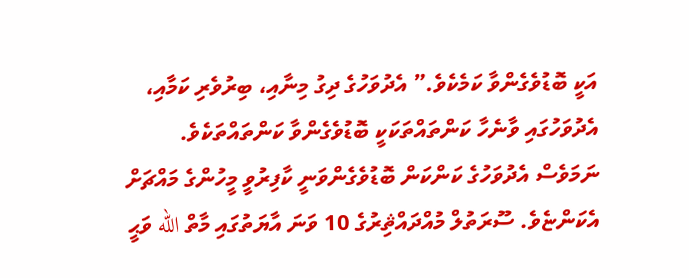އަކީ ބޮޑުވެގެންވާ ކަމެކެވެ.” އެދުވަހުގެ ދިގު މިނާއި، ބިރުވެރި ކަމާއި، އެދުވަހުގައި ވާނެހާ ކަންތައްތަކަކީ ބޮޑުވެގެންވާ ކަންތައްތަކެވެ. ނަމަވެސް އެދުވަހުގެ ކަންކަން ބޮޑުވެގެންވަނީ ކާފިރުވީ މީހުންގެ މައްޗަށް އެކަންޏެވެ. ސޫރަތުލް މުއްދައްޘިރުގެ 10 ވަނަ އާޔަތުގައި މާތް الله ވަޙީ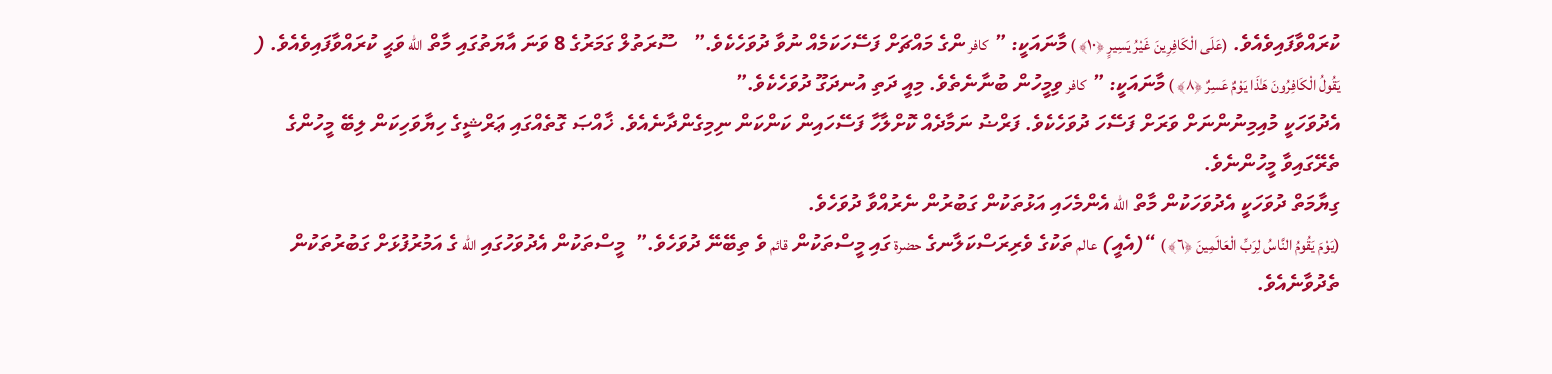ކުރައްވާފައިވެއެވެ. (عَلَى الْكَافِرِينَ غَيْرُ يَسِيرٍ ﴿١٠﴾ ) މާނައަކީ: ” كافر ންގެ މައްޗަށް ފަސޭހަކަމެއް ނުވާ ދުވަހެކެވެ.”   ސޫރަތުލް ގަމަރުގެ 8 ވަނަ އާޔަތުގައި މާތް الله ވަޙީ ކުރައްވާފައިވެއެވެ. ( يَقُولُ الْكَافِرُونَ هَـٰذَا يَوْمٌ عَسِرٌ ﴿٨﴾ ) މާނައަކީ: ” كافر ވިމީހުން ބުނާނެތެވެ. މިއީ ދަތި އުނދަގޫ ދުވަހެކެވެ.”
އެދުވަހަކީ މުއިމިނުންނަށް ވަރަށް ފަސޭހަ ދުވަހެކެވެ. ފަރްޟު ނަމާދެއް ކޮށްލާހާ ފަސޭހައިން ކަންކަން ނިމިގެންދާނެއެވެ. ޚާއްޞަ ގޮތެއްގައި ޢަރްޝީގެ ހިޔާވަހިކަން ލިބޭ މީހުންގެ ތެރޭގައިވާ މީހުންނެވެ.
ގިޔާމަތް ދުވަހަކީ އެދުވަހަކުން މާތް الله އެންމެހައި އަޅުތަކުން ގަބުރުން ނެރުއްވާ ދުވަހެވެ.
(يَوْمَ يَقُومُ النَّاسُ لِرَبِّ الْعَالَمِينَ ﴿٦﴾ ) “(އެއީ) عالم ތަކުގެ ވެރިރަސްކަލާނގެ حضرة ގައި މީސްތަކުން قائم ވެ ތިބޭނޭ ދުވަހެވެ.”  މީސްތަކުން އެދުވަހުގައި الله ގެ އަމުރުފުޅަށް ގަބުރުތަކުން ތެދުވާނެއެވެ.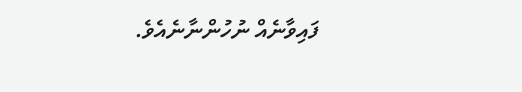ފައިވާނެއް ނުހުންނާނެއެވެ.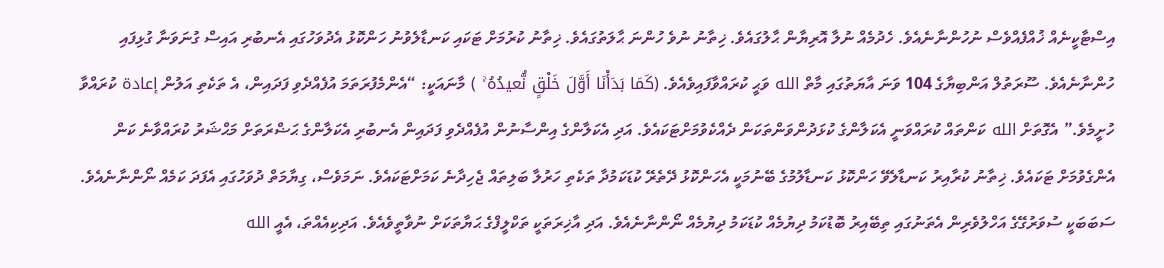އިސްޓާކީނެއް ޚުއްފެއްވެސް ނުހުންނާނެއެވެ. ހެދުމެއް ނުލާ އޮރިޔާން ޙާލުގައެވެ. ޚިތާނު ނުވެ ހުންނަ ޙާލަތުގައެވެ. ޚިތާނު ކުރުމަށް ޓަކައި ކަނޑާލެވުނު ހަންކޮޅު އެދުވަހުގައި އެނބުރި އައިސް ގުނަވަނާ ގުޅިފައި ހުންނާނެއެވެ. ސޫރަތުލް އަންބިޔާގެ 104 ވަނަ އާޔަތުގައި މާތް الله ވަޙީ ކުރައްވާފައިވެއެވެ. (كَمَا بَدَأْنَا أَوَّلَ خَلْقٍ نُّعيدُهُ ۚ ) މާނައަކީ: “އެންމެފުރަތަމަ އުފެއްދެވި ފަދައިން، އެ ތަކެތި އަލުން إعادة ކުރައްވާ ހުށީމެވެ.” އެގޮތަށް الله ކަންތައް ކުރައްވަނީ އެކަލާންގެ ކުޅަދުންވަންތަކަން ދެއްކެވުމަށްޓަކައެވެ. އަދި އެކަލާންގެ އިންސާނުން އުފެއްދެވި ފަދައިން އެނބުރި އެކަލާންގެ ޙަޟްރަތަށް މަޙްޝަރު ކުރައްވާނެ ކަން އެންގެވުމަށް ޓަކައެވެ. ޚިތާނު ކުރާއިރު ކަނޑާލެވޭ ހަންކޮޅު ކަނޑާލުމުގެ ބޭނުމަކީ އެހަންކޮޅު ދޭތެރޭ ކުޑަކަމުދާ ތަކެތި ހަރުލާ ބަލިތައް ޖެހިދާނެ ކަމަށްޓަކައެވެ. ނަމަވެސް، ގިޔާމަތް ދުވަހުގައި އެފަދަ ކަމެއް ނޯންނާނެއެވެ. ސަބަބަކީ ސުވަރުގޭގެ އަހްލުވެރިން އެތަނުގައި ތިބޭއިރު ބޮޑުކަމު ދިޔުމެއް ކުޑަކަމު ދިޔުމެއް ނޯންނާނެއެވެ. އަދި އާޚިރަތަކީ ތަކްލީފްގެ ޙަޔާތަކަށް ނުވާތީވެއެވެ. އަދިކިއެއްތަ، އެއީ الله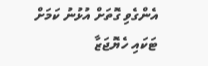އެންގެވި ގޮތަށް އުޅުނު ކަމަށް ޓަކައި ހެޔޮޖަޒާ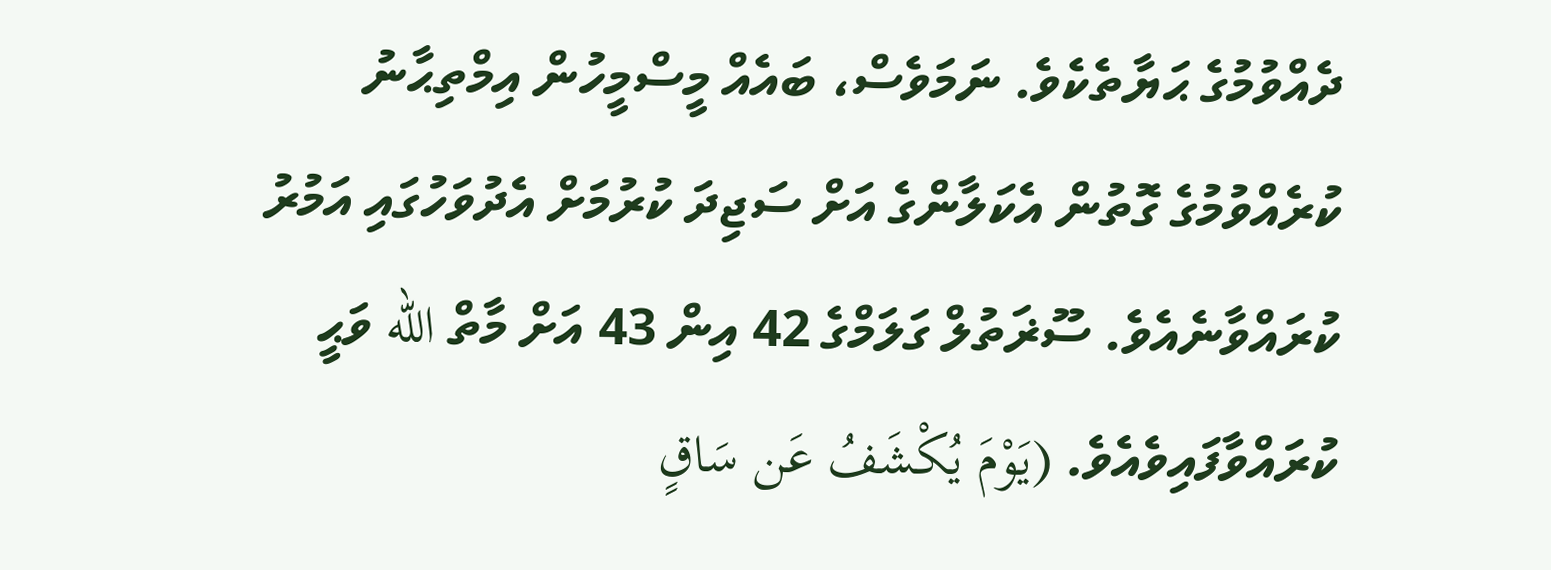ދެއްވުމުގެ ޙަޔާތެކެވެ. ނަމަވެސް، ބައެއް މީސްމީހުން އިމްތިޙާނު ކުރެއްވުމުގެ ގޮތުން އެކަލާންގެ އަށް ސަޖިދަ ކުރުމަށް އެދުވަހުގައި އަމުރު ކުރައްވާނެއެވެ. ސޫޜަތުލް ގަލަމްގެ 42 އިން 43 އަށް މާތް الله ވަޙީ ކުރައްވާފައިވެއެވެ. (يَوْمَ يُكْشَفُ عَن سَاقٍ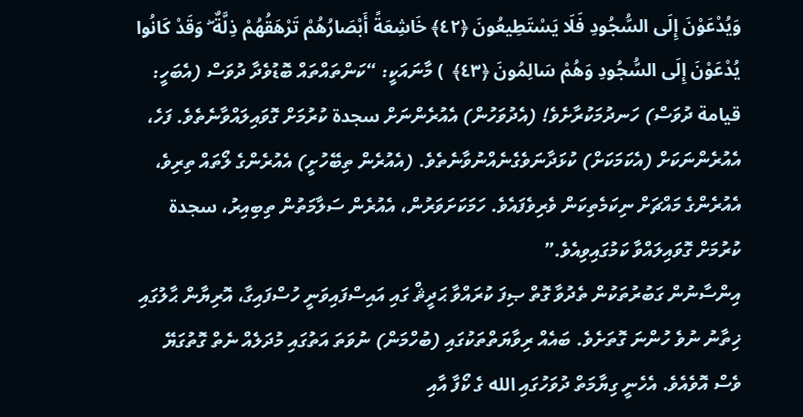وَيُدْعَوْنَ إِلَى السُّجُودِ فَلَا يَسْتَطِيعُونَ ﴿٤٢﴾ خَاشِعَةً أَبْصَارُهُمْ تَرْهَقُهُمْ ذِلَّةٌ ۖ وَقَدْ كَانُوا يُدْعَوْنَ إِلَى السُّجُودِ وَهُمْ سَالِمُونَ ﴿٤٣﴾  ) މާނައަކީ: “ކަންތައްތައް ބޮޑުވެދާ ދުވަސް (އެބަހީ: قيامة ދުވަސް) ހަނދުމަކުރާށެވެ! (އެދުވަހުން) އެއުރެންނަށް سجدة ކުރުމަށް ގޮވައިލައްވާނެތެވެ. ފަހެ، އެއުރެންނަކަށް (އެކަމަކަށް) ކުޅަދާނަވެގެނެއްނުވާނެތެވެ. (އެއުރެން ތިބޭހުށީ) އެއުރެންގެ ލޯތައް ތިރިވެ، އެއުރެންގެ މައްޗަށް ނިކަމެތިކަން ވެރިވެފައެވެ. ހަމަކަށަވަރުން، އެއުރެން ސަލާމަތުން ތިބިއިރު، سجدة ކުރުމަށް ގޮވައިލައްވާ ކަމުގައިވިއެވެ.”
އިންސާނުން ގަބުރުތަކުން ތެދުވާ ގޮތް ޞިފަ ކުރައްވާ ޙަދީޘް ގައި އައިސްފައިވަނީ ހުސްފައިގާ، އޮރިޔާން ޙާލުގައި ޚިތާނު ނުވެ ހުންނަ ގޮތަށެވެ. ބައެއް ރިވާޔަތްތަކުގައި (ބުހްމަން) ނުވަތަ އަތުގައި މުދަލެއް ނެތް ގޮތުގަޔޭ ވެސް އޮވެއެވެ. އެހެނީ ގިޔާމަތް ދުވަހުގައި الله ގެ ކޯފާ އާއި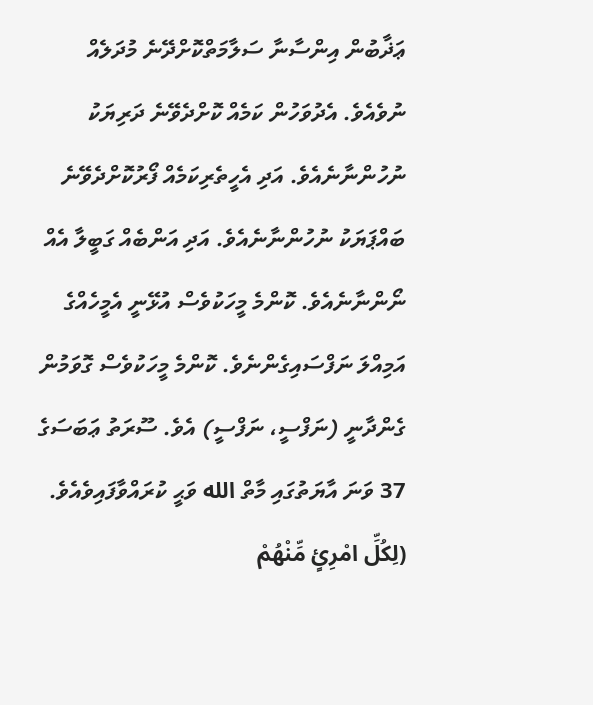ޢަޛާބުން އިންސާނާ ސަލާމަތްކޮށްދޭނެ މުދަލެއް ނުވެއެވެ. އެދުވަހުން ކަމެއް ކޮށްދެވޭނެ ދަރިޔަކު ނުހުންނާނެއެވެ. އަދި އެހީތެރިކަމެއް ފޯރުކޮށްދެވޭނެ ބައްޕަޔަކު ނުހުންނާނެއެވެ. އަދި އަންބެއް ގަބީލާ އެއް ނޯންނާނެއެވެ. ކޮންމެ މީހަކުވެސް އުޅޭނީ އެމީހެއްގެ އަމިއްލަ ނަފްސައިގެންނެވެ. ކޮންމެ މީހަކުވެސް ގޮވަމުން ގެންދާނީ (ނަފްސީ، ނަފްސީ) އެވެ. ސޫރަތު ޢަބަސަގެ 37 ވަނަ އާޔަތުގައި މާތް الله ވަޙީ ކުރައްވާފައިވެއެވެ. (لِكُلِّ امْرِئٍ مِّنْهُمْ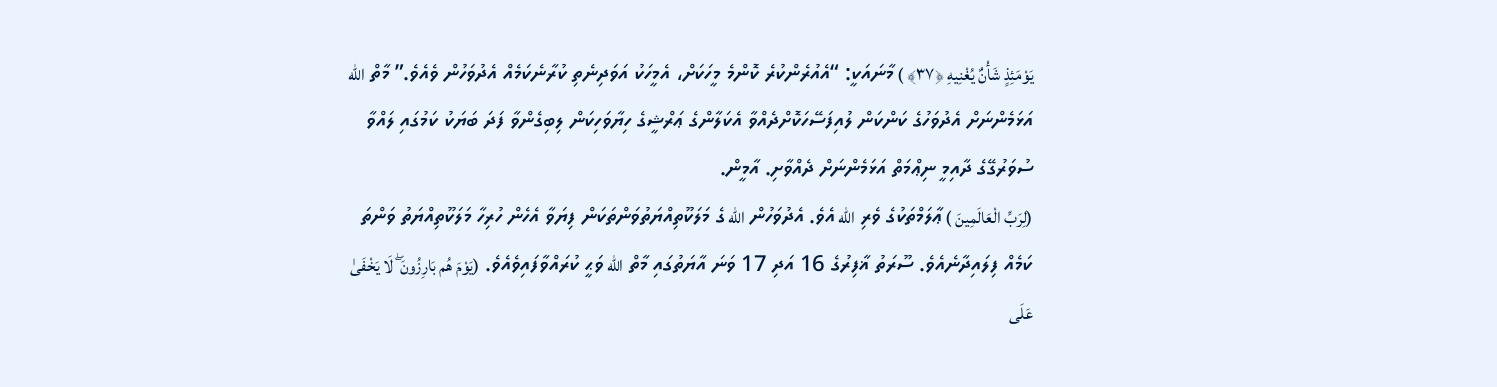يَوْمَئِذٍ شَأْنٌ يُغْنِيهِ ﴿٣٧﴾ ) މާނައަކީ: “އެއުރެންކުރެ ކޮންމެ މީހަކަށް، އެމީހަކު އަވަދިނެތި ކުރާނެކަމެއް އެދުވަހުން ވެއެވެ.” މާތް الله އަޅަމެންނަށް އެދުވަހުގެ ކަންކަން ލުއިފަސޭހަކޮށްދެއްވާ އެކަލާންގެ ޢަރްޝީގެ ހިޔާވަހިކަން ލިބިގެންވާ ފަދަ ބަޔަކު ކަމުގައި ލައްވާ ސުވަރުގޭގެ ދާއިމީ ނިޢްމަތް އަޅަމެންނަށް ދެއްވާށި. އާމީން.
(لِرَبِّ الْعَالَمِينَ ) ޢާލަމްތަކުގެ ވެރި الله އެވެ. އެދުވަހުން الله ގެ މަލަކޫތިއްޔަތުވަންތަކަން ފިޔަވާ އެހެން ހުރިހާ މަލަކޫތިއްޔަތު ވަންތަ ކަމެއް ފިލައިދާނެއެވެ. ސޫރަތު ޣާފިރުގެ 16 އަދި 17 ވަނަ އާޔަތުގައި މާތް الله ވަޙީ ކުރައްވާފައިވެއެވެ. (يَوْمَ هُم بَارِزُونَ ۖ لَا يَخْفَىٰ عَلَى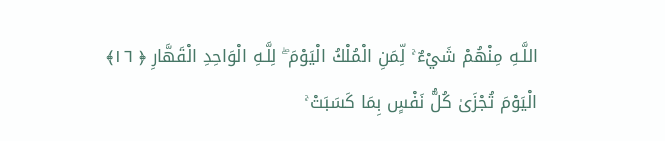اللَّـهِ مِنْهُمْ شَيْءٌ ۚ لِّمَنِ الْمُلْكُ الْيَوْمَ ۖ لِلَّـهِ الْوَاحِدِ الْقَهَّارِ ﴿ ١٦﴾ الْيَوْمَ تُجْزَىٰ كُلُّ نَفْسٍ بِمَا كَسَبَتْ ۚ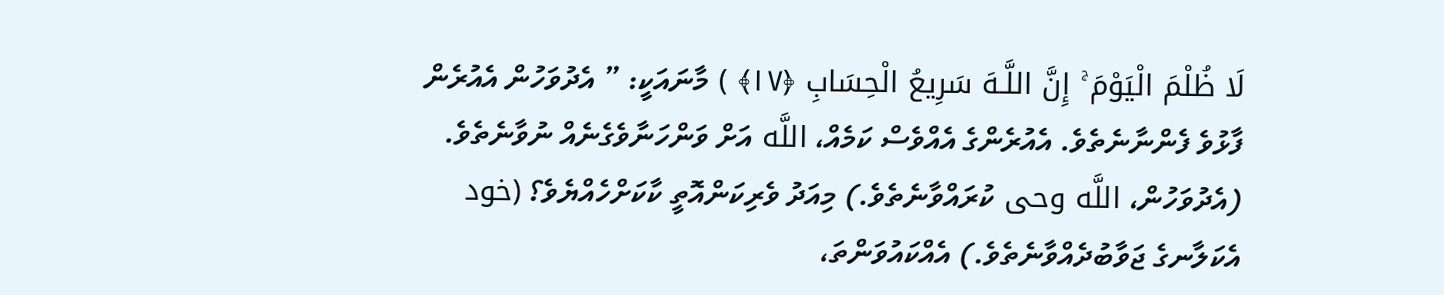لَا ظُلْمَ الْيَوْمَ ۚ إِنَّ اللَّـهَ سَرِيعُ الْحِسَابِ ﴿١٧﴾ ) މާނައަކީ: ” އެދުވަހުން އެއުރެން ފާޅުވެ ފެންނާނެތެވެ. އެއުރެންގެ އެއްވެސް ކަމެއް، اللَّه އަށް ވަންހަނާވެގެނެއް ނުވާނެތެވެ. (އެދުވަހުން، اللَّه وحى ކުރައްވާނެތެވެ.) މިއަދު ވެރިކަންއޮތީ ކާކަށްހެއްޔެވެ؟ (خود އެކަލާނގެ ޖަވާބުދެއްވާނެތެވެ.) އެއްކައުވަންތަ،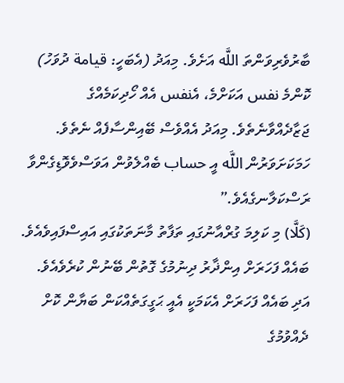ބާރުވެރިވަންތަ اللَّه އަށެވެ. މިއަދު (އެބަހީ: قيامة ދުވަހު) ކޮންމެ نفس އަކަށްމެ، އެنفس އެއް ހޯދިކަމެއްގެ ޖަޒާދެއްވާނެތެވެ. މިއަދު އެއްވެސް ބޭއިންސާފެއް ނެތެވެ. ހަމަކަށަވަރުން اللَّه އީ حساب ބެއްލެވުން އަވަސްވެވޮޑިގެންވާ ރަސްކަލާނގެއެވެ.”
(كَلَّا) މި ކަލިމަ ގުރްއާނުގައި ތަފާތު މާނަތަކުގައި އައިސްފައިވެއެވެ. ބައެއް ފަހަރަށް އިންޛާރު ދިނުމުގެ ގޮތުން ބޭނުން ކުރެވެއެވެ. އަދި ބައެއް ފަހަރަށް އެކަމަކީ އެއީ ޙަގީގަތެއްކަން ބަޔާން ކޮށް ދެއްވުމުގެ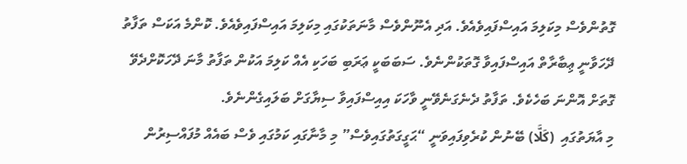ގޮތުންވެސް މިކަލިމަ އައިސްފައިވެއެވެ. އަދި އެނޫންވެސް މާނަތަކުގައި މިކަލިމަ އައިސްފައިވެއެވެ. ކޮންމެ އަކަސް ތަފާތު ދޭހަވާނީ ޢިބާރާތް އައިސްފައިވާ ގޮތަކުންނެވެ. ސަބަބަކީ ޢަރަބި ބަހަކި އެއް ކަލިމަ އަކުން ތަފާތު މާނަ ދޭހަކޮށްދެވޭ ގޮތަށް އޮންނަ ބަހެކެވެ. ތަފާތު ދެނެގަނެވޭނީ ވާހަކަ އިއިސްފައިވާ ސިޔާގަށް ބަލައިގެންނެވެ.
މި އާޔަތުގައި  (كَلَّا) ބޭނުން ކުރެވިފައިވަނީ “ޙަގީގަތުގައިވެސް” މި މާނާގައި ކަމުގައި ވެސް ބައެއް މުފައްސިރުން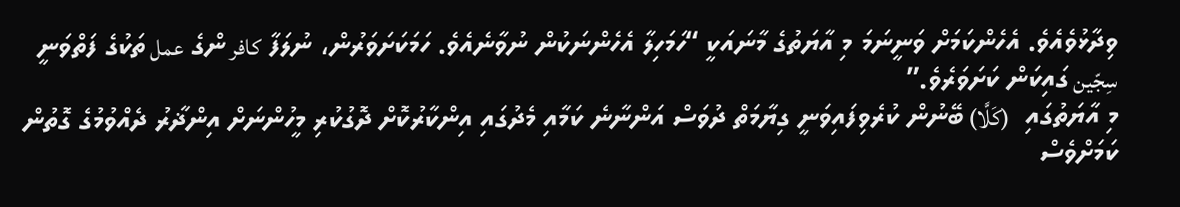ވިދާޅުވެއެވެ. އެހެންކަމަށް ވަނީނަމަ މި އާޔަތުގެ މާނައަކީ “ހަމަހިލާ އެހެންނަކުން ނުވާނެއެވެ. ހަމަކަށަވަރުން، ނުލަފާ كافر ންގެ عمل ތަކުގެ ފަތްވަނީ سِجّين ގައިކަން ކަށަވަރެވެ.”
މި އާޔަތުގައި  (كَلَّا) ބޭނުން ކުރެވިފައިވަނީ ގިޔާމަތް ދުވަސް އަންނާނެ ކަމާއި މެދުގައި އިންކާރުކޮށް ދޮގުކުރި މީހުންނަށް އިންޛާރު ދެއްވުމުގެ ގޮތުން ކަމަށްވެސް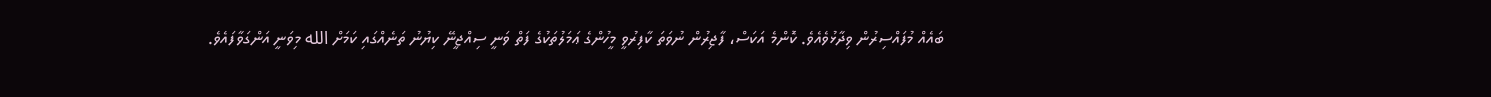ބައެއް މުފައްސިރުން ވިދާޅުވެއެވެ. ކޮންމެ އަކަސް، ފާޖިރުން ނުވަތަ ކާފިރުވީ މީހުންގެ ޢަމަލުތަކުގެ ފަތް ވަނީ ސިއްޖީނޭ ކިޔުނު ތަނެއްގައި ކަމަށް الله މިވަނީ އަންގަވާފައެވެ.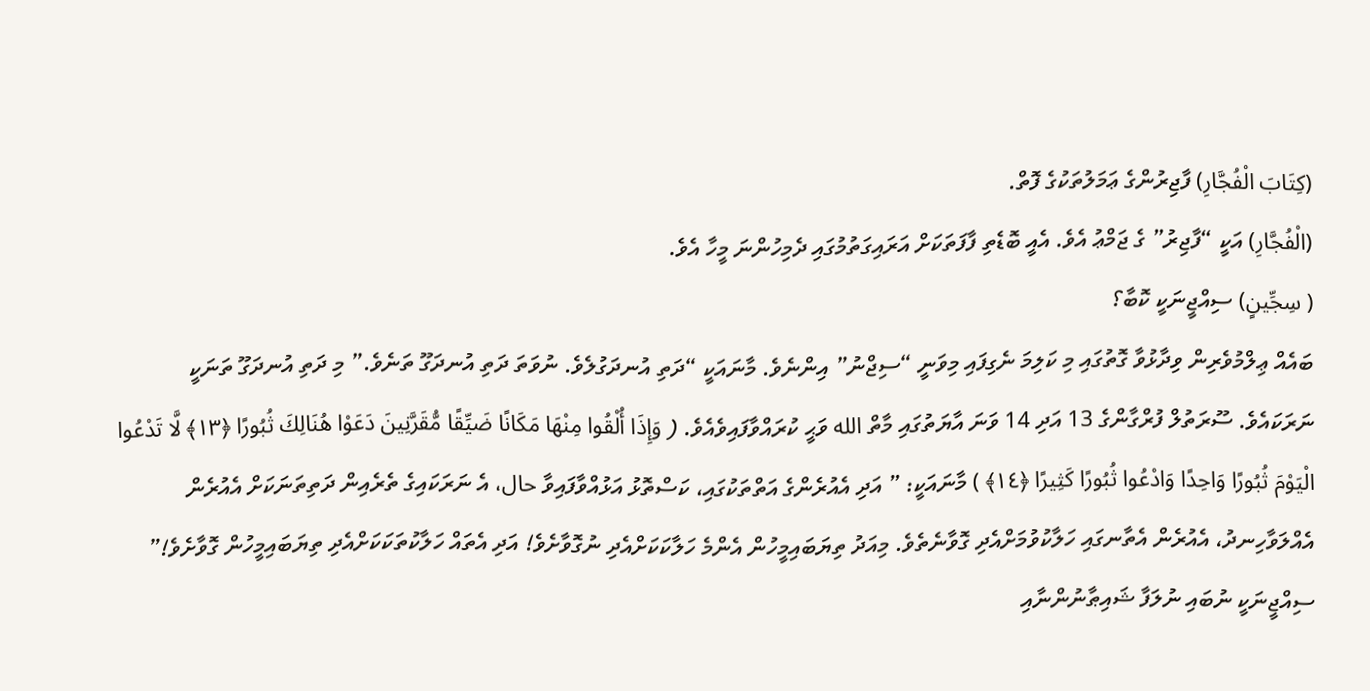(كِتَابَ الْفُجَّارِ) ފާޖިރުންގެ ޢަމަލުތަކުގެ ފޮތް.
(الْفُجَّارِ) އަކީ “ފާޖިރު” ގެ ޖަމްޢު އެވެ. އެއީ ބޮޑެތި ފާފަތަކަށް އަރައިގަތުމުގައި ދެމިހުންނަ މީހާ އެވެ.
( سِجِّينٍ) ސިއްޖީނަކީ ކޮބާ؟
ބައެއް ޢިލްމުވެރިން ވިދާޅުވާ ގޮތުގައި މި ކަލިމަ ނެގިފައި މިވަނީ “ސިޖްނު” އިންނެވެ. މާނައަކީ “ދަތި އުނދަގުލެވެ. ނުވަތަ ދަތި އުނދަގޫ ތަނެވެ.” މި ދަތި އުނދަގޫ ތަނަކީ ނަރަކައެވެ. ސޫރަތުލް ފުރްގާންގެ 13 އަދި 14 ވަނަ އާޔަތުގައި މާތް الله ވަޙީ ކުރައްވާފައިވެއެވެ. ( وَإِذَا أُلْقُوا مِنْهَا مَكَانًا ضَيِّقًا مُّقَرَّنِينَ دَعَوْا هُنَالِكَ ثُبُورًا ﴿١٣﴾ لَّا تَدْعُوا الْيَوْمَ ثُبُورًا وَاحِدًا وَادْعُوا ثُبُورًا كَثِيرًا ﴿١٤﴾ ) މާނައަކީ: ” އަދި އެއުރެންގެ އަތްތަކުގައި، ކަސްތޮޅު އަޅުއްވާފައިވާ حال، އެ ނަރަކައިގެ ތެރެއިން ދަތިތަނަކަށް އެއުރެން އެއްލަވާހިނދު، އެއުރެން އެތާނގައި ހަލާކުވުމަށްއެދި ގޮވާނެތެވެ. މިއަދު ތިޔަބައިމީހުން އެންމެ ހަލާކަކަށްއެދި ނުގޮވާށެވެ! އަދި އެތައް ހަލާކުތަކަކަށްއެދި ތިޔަބައިމީހުން ގޮވާށެވެ!”
ސިއްޖީނަކީ ނުބައި ނުލަފާ ޝައިޠާނުންނާއި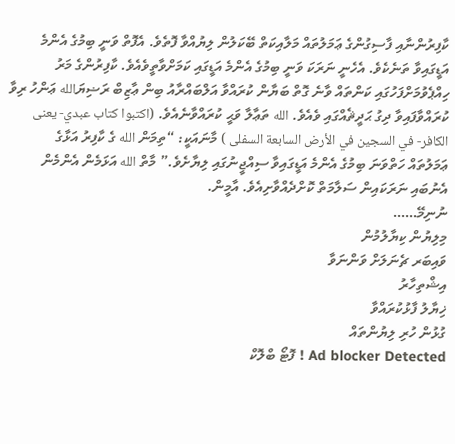ކާފިރުންނާއި ފާސިގުންގެ ޢަމަލުތައް މަލާއިކަތް ބޭކަލުން ލިޔުއްވާ ފޮތެވެ. އެފޮތް ވަނީ ބިމުގެ އެންމެ އަޑީގައިވާ ތަނެކެވެ. އެހެނީ ނަރަކަ ވަނީ ބިމުގެ އެންމެ އަޑީގައި ކަމަށްވާތީވެއެވެ. ކާފިރުންގެ މަރު ހިއްޕެވުމަށްފަހުގައި ކަންތައް ވާނެ ގޮތް ބަޔާން ކުރައްވާ އަލްބައްރާއު ބިން ޢާޒިބް ރަޟިޔަالله ޢަންހު ރިވާ ކުރައްވާފައިވާ ދިގު ޙަދީޘެއްގައި ވެއެވެ. الله ތަޢާލާ ވަޙީ ކުރައްވާނެއެވެ. (اكتبوا كتاب عبدي- يعنى الكافر- في السجين في الأرض السابعة السفلى ) މާނައަކީ: “ތިމަން الله ގެ ކާފިރު އަޅާގެ ޢަމަލުތައް ހަތްވަނަ ބިމުގެ އެންމެ އަޑީގައިވާ ސިއްޖީނުގައި ލިޔާށެވެ.” މާތް الله އަޅަމެން އެންމެން އެނުބައި ނަރަކައިން ސަލާމަތް ކޮށްދެއްވާށިއެވެ. އާމީން.
ނުނިމޭ……
މިލިޔުން ކިޔާލުމުން
ވައިބަރ ޗެނަލަށް ވަންނަވާ
އިޝްތިހާރު
ޚިޔާލު ފާޅުކުރައްވާ
ގުޅުން ހުރި ލިޔުންތައް
Ad blocker Detected ! ފޮޓޯ ބްލޮކް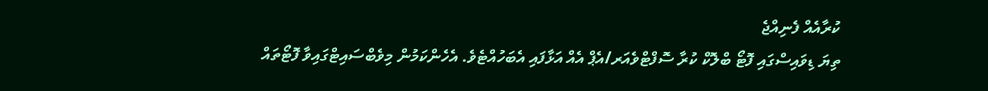ކުރާއެއް ފެނިއްޖެ
ތިޔަ ޑިވައިސްގައި ފޮޓޯ ބްލޮކް ކުރާ ސޮފްޓްވެއަރ/އެޕް އެއް އަޅާފައި އެބަހުއްޓެވެ. އެހެންކަމުން މިވެބްސައިޓްގައިވާ ފޮޓޯތައް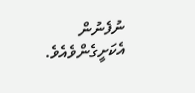ނުފެނުން އެކަށީގެންވެއެވެ.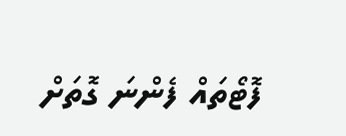ފޮޓޯތައް ފެންނަ ގޮތަށް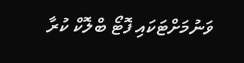ވަނުމަށްޓަކައި ފޮޓޯ ބްލޮކް ކުރާ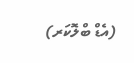(އެޑް ބްލޮކަރ)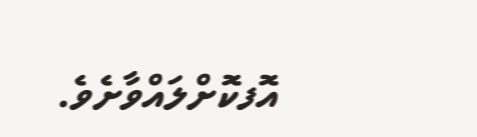އޮފކޮށްލައްވާށެވެ.